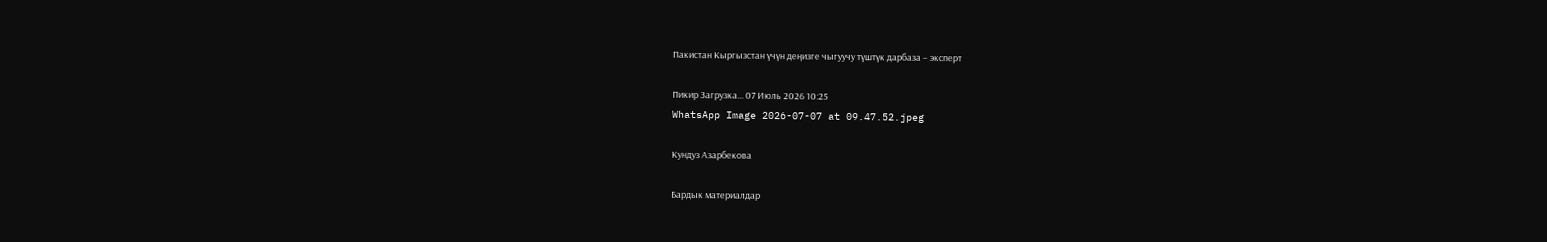Пакистан Кыргызстан үчүн деңизге чыгуучу түштүк дарбаза – эксперт

Пикир Загрузка... 07 Июль 2026 10:25
WhatsApp Image 2026-07-07 at 09.47.52.jpeg

Кундуз Азарбекова

Бардык материалдар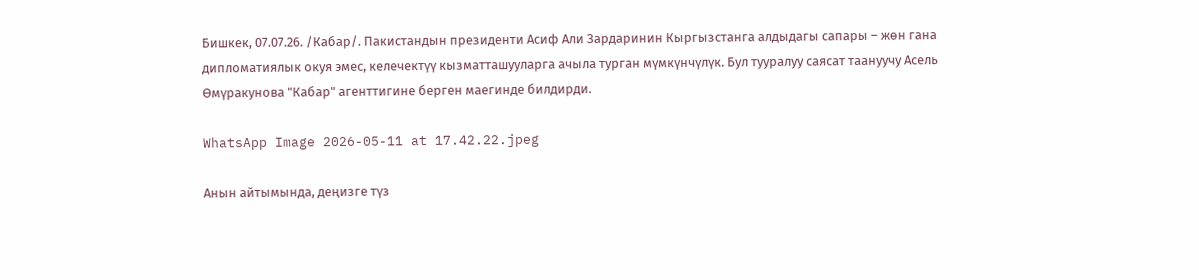Бишкек, 07.07.26. /Кабар/. Пакистандын президенти Асиф Али Зардаринин Кыргызстанга алдыдагы сапары – жөн гана дипломатиялык окуя эмес, келечектүү кызматташууларга ачыла турган мүмкүнчүлүк. Бул тууралуу саясат таануучу Асель Өмүракунова "Кабар" агенттигине берген маегинде билдирди.

WhatsApp Image 2026-05-11 at 17.42.22.jpeg

Анын айтымында, деңизге түз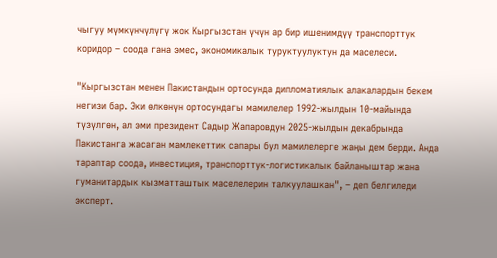чыгуу мүмкүнчүлүгү жок Кыргызстан үчүн ар бир ишенимдүү транспорттук коридор – соода гана эмес, экономикалык туруктуулуктун да маселеси.

"Кыргызстан менен Пакистандын ортосунда дипломатиялык алакалардын бекем негизи бар. Эки өлкөнүн ортосундагы мамилелер 1992-жылдын 10-майында түзүлгөн, ал эми президент Садыр Жапаровдун 2025-жылдын декабрында Пакистанга жасаган мамлекеттик сапары бул мамилелерге жаңы дем берди. Анда тараптар соода, инвестиция, транспорттук-логистикалык байланыштар жана гуманитардык кызматташтык маселелерин талкуулашкан", – деп белгиледи эксперт.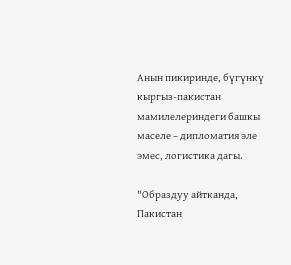Анын пикиринде, бүгүнкү кыргыз-пакистан мамилелериндеги башкы маселе – дипломатия эле эмес, логистика дагы.

"Образдуу айтканда, Пакистан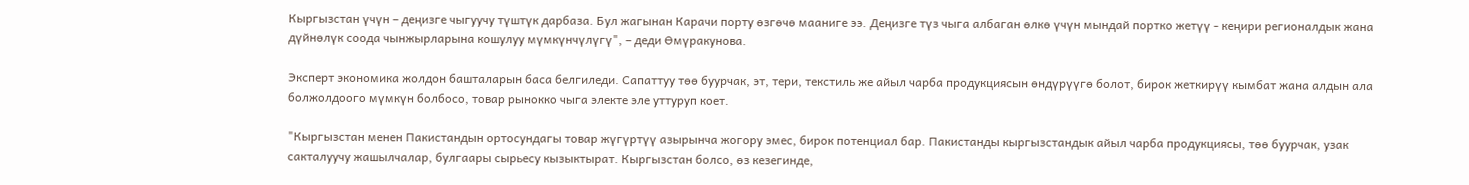Кыргызстан үчүн – деңизге чыгуучу түштүк дарбаза. Бул жагынан Карачи порту өзгөчө мааниге ээ. Деңизге түз чыга албаган өлкө үчүн мындай портко жетүү - кеңири регионалдык жана дүйнөлүк соода чынжырларына кошулуу мүмкүнчүлүгү", – деди Өмүракунова.

Эксперт экономика жолдон башталарын баса белгиледи. Сапаттуу төө буурчак, эт, тери, текстиль же айыл чарба продукциясын өндүрүүгө болот, бирок жеткирүү кымбат жана алдын ала болжолдоого мүмкүн болбосо, товар рынокко чыга электе эле уттуруп коет.

"Кыргызстан менен Пакистандын ортосундагы товар жүгүртүү азырынча жогору эмес, бирок потенциал бар. Пакистанды кыргызстандык айыл чарба продукциясы, төө буурчак, узак сакталуучу жашылчалар, булгаары сырьесу кызыктырат. Кыргызстан болсо, өз кезегинде,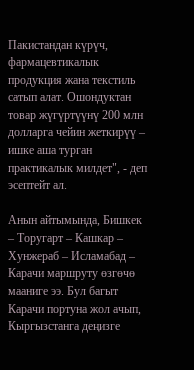Пакистандан күрүч, фармацевтикалык продукция жана текстиль сатып алат. Ошондуктан товар жүгүртүүнү 200 млн долларга чейин жеткирүү – ишке аша турган практикалык милдет", - деп эсептейт ал.

Анын айтымында, Бишкек – Торугарт – Кашкар – Хунжераб – Исламабад – Карачи маршруту өзгөчө мааниге ээ. Бул багыт Карачи портуна жол ачып, Кыргызстанга деңизге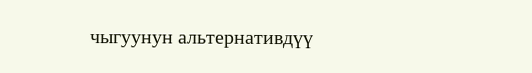чыгуунун альтернативдүү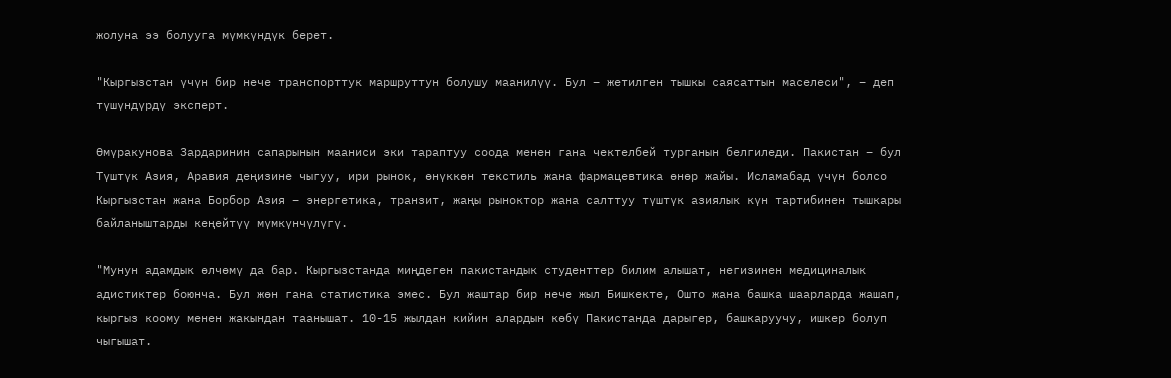жолуна ээ болууга мүмкүндүк берет.

"Кыргызстан үчүн бир нече транспорттук маршруттун болушу маанилүү. Бул – жетилген тышкы саясаттын маселеси", – деп түшүндүрдү эксперт.

Өмүракунова Зардаринин сапарынын мааниси эки тараптуу соода менен гана чектелбей турганын белгиледи. Пакистан – бул Түштүк Азия, Аравия деңизине чыгуу, ири рынок, өнүккөн текстиль жана фармацевтика өнөр жайы. Исламабад үчүн болсо Кыргызстан жана Борбор Азия – энергетика, транзит, жаңы рыноктор жана салттуу түштүк азиялык күн тартибинен тышкары байланыштарды кеңейтүү мүмкүнчүлүгү.

"Мунун адамдык өлчөмү да бар. Кыргызстанда миңдеген пакистандык студенттер билим алышат, негизинен медициналык адистиктер боюнча. Бул жөн гана статистика эмес. Бул жаштар бир нече жыл Бишкекте, Ошто жана башка шаарларда жашап, кыргыз коому менен жакындан таанышат. 10-15 жылдан кийин алардын көбү Пакистанда дарыгер, башкаруучу, ишкер болуп чыгышат.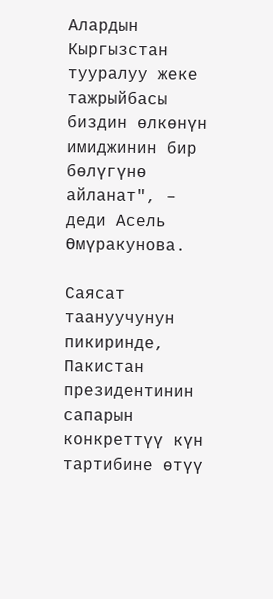Алардын Кыргызстан тууралуу жеке тажрыйбасы биздин өлкөнүн имиджинин бир бөлүгүнө айланат", – деди Асель Өмүракунова.

Саясат таануучунун пикиринде, Пакистан президентинин сапарын конкреттүү күн тартибине өтүү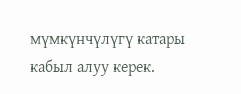мүмкүнчүлүгү катары кабыл алуу керек.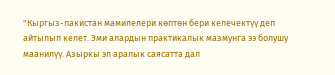"Кыргыз-пакистан мамилелери көптөн бери келечектүү деп айтылып келет. Эми алардын практикалык мазмунга ээ болушу маанилүү. Азыркы эл аралык саясатта дал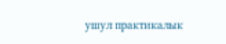ушул практикалык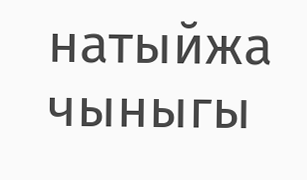натыйжа чыныгы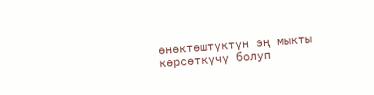өнөктөштүктүн эң мыкты көрсөткүчү болуп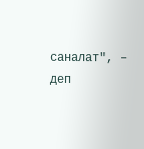саналат", – деп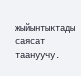жыйынтыктады саясат таануучу.